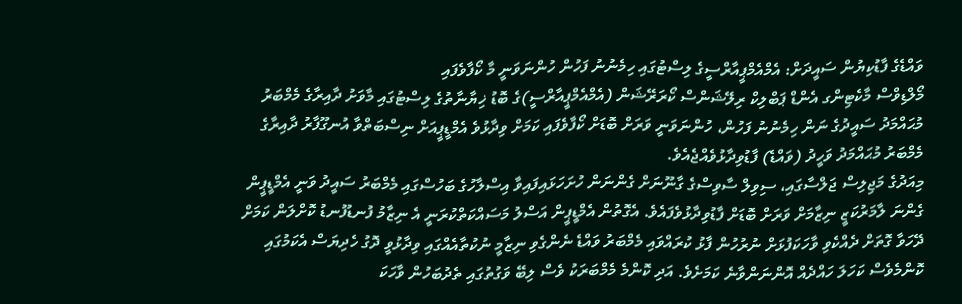ވައްޑެގެ ފާޑުކިޔުން ސައީދަށް: އެމްއެމްޕީއާރްސީގެ ލިސްޓުގައި ހިމެނުނު ފަހުން ހުންނަވަނީ މާ ކޯފާވެފައި
މޯލްޑިވްސް މާކެޓިންގ އެންޑް ޕަބްލިކް ރިލޭޝަންސް ކޯރަރޭޝަން (އެމްއެމްޕީއާރްސީ)ގެ ބޮޑު ޚިޔާނާތުގެ ލިސްޓުގައި މާވަށު ދާއިރާގެ މެމްބަރު މުޙައްމަދު ސައީދުގެ ނަން ހިމެނުނު ފަހުން، ހުންނަވަނީ ވަރަށް ބޮޑަށް ކޯފާވެފައި ކަމަށް ވިދާޅުވެ އެމްޑީޕީއަށް ނިސްބަތްވާ އުނގޫފާރު ދާއިރާގެ މެމްބަރު މުޙައްމަދު ވަހީދު (ވައްޑެ) ފާޑުވިދާޅުވެއްޖެއެވެ.
މިއަދުގެ މަޖިލިސް ޖަލްސާގައި، ސިވިލް ސާވިސްގެ ގާނޫނަށް ގެންނަން ހުށަހަޅައިފައިވާ އިސްލާހުގެ ބަހުސްގައި މެމްބަރު ސައީދު ވަނީ އެމްޑީޕީން ގެންނަ ލާމަރުކަޒީ ނިޒާމަށް ވަރަށް ބޮޑަށް ފާޑުވިދާޅުވެފައެވެ. އެގޮތުން އެމްޑީޕީން އަސްލު މަސައްކަތްކުރަނީ އެ ނިޒާމު ފުނޑުފުނޑު ކޮށްލަން ކަމަށް ދޭހަވާ ގޮތަށް ދެއްކެވި ވާހަކަފުޅަށް ނުރުހުން ފާޅު ކުރައްވައި މެމްބަރު ވައްޑެ ނެންގެވި ނިޒާމީ ނުކުތާއެއްގައި ވިދާޅުވީ ދޮގު ހެދިޔަސް އެކަމުގައި ކޮންމެވެސް ކަހަލަ ހައްދެއް އޮންނަންވާނެ ކަމަށެވެ. އަދި ކޮންމެ މެމްބަރަކު ވެސް ލިބޭ ވަގުތުގައި ތެދުބަހުން ވާހަކަ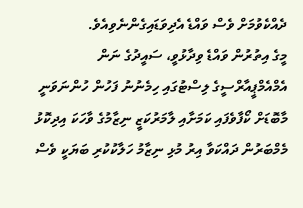ދެއްކެވުމަށް ވެސް ވައްޑެ އެދިވަޑައިގެންނެވިއެވެ.
މީގެ އިތުރުން ވައްޑެ ވިދާޅުވީ، ސައީދުގެ ނަން އެމްއެމްޕީއާރްސީގެ ލިސްޓުގައި ހިމެނުނު ފަހުން ހުންނަވަނީ މާބޮޑަށް ކޯފާވެފައި ކަމަށާއި ލާމަރުކަޒީ ނިޒާމުގެ ވާހަކަ އިދިކޮޅު މެމްބަރުން ދައްކަވާ އިރު މުޅި ނިޒާމު ހަލާކުކުރި ބަޔަކީ ވެސް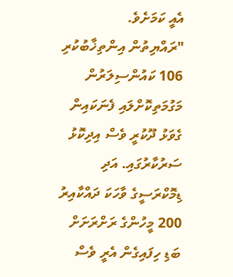އެއީ ކަމަށެވެ.
"ރައްޔިތުން އިންތިޚާބުކުރި 106 ކައުންސިލަރުން މަގުމަތިކޮށްލައި ފެނަކައިން ގެވަޅު ދޫކުރީ ވެސް އިދިކޮޅު ސަރުކާރުގައި. އަދި ޑިމޮކްރަސީގެ ވާހަކަ ދައްކާއިރު 200 މީހުންގެ ރަށްރަށަށް ބަޑި ހިފައިގެން އެރީ ވެސް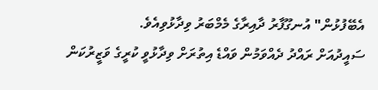އެބޭފުޅުން" އުނގޫފާރު ދާއިރާގެ މެމްބަރު ވިދާޅުވިއެވެ.
ސައީދުއަށް ރައްދު ދެއްވަމުން ވައްޑެ އިތުރަށް ވިދާޅުވީ ކުރީގެ ވަޒީރުކަން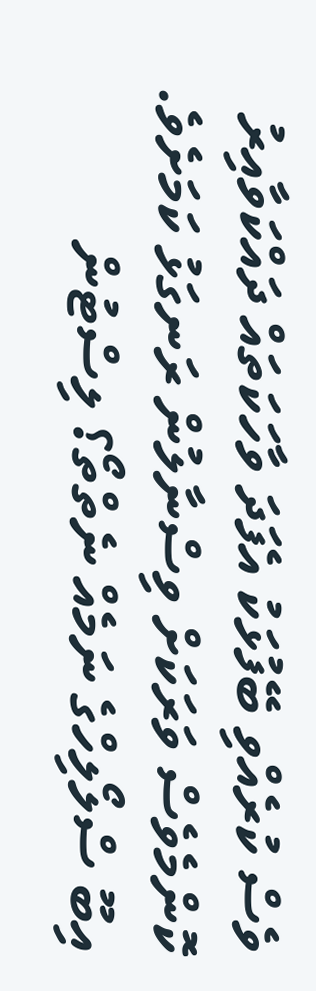ވެސް ކުރެއްވި ބޭފުޅަކު އެފަދަ ވާހަކަތައް ދައްކަވާއިރު ކޮންމެވެސް ވަރަކަށް ވިސްނާލުން ރަނގަޅު ކަމަށެވެ.
އިބޫ ސްލޯލިހްގެ ނަމެއް ނެތްތޯ؟ ލިސްޓުން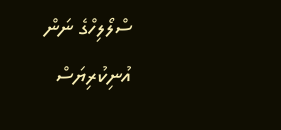ސްލޯލިހްގެ ނަން އުނިކުރިޔަސް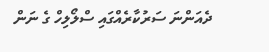ދެއަންނަ ސަރުކާރެއްގައި ސްލޯލިހް ގެ ނަން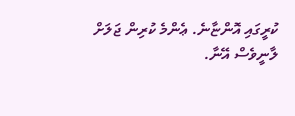ކުރީގައި އޮންޏާނެ. ޢެންމެ ކުރިން ޖަލަށް ލާނީވެސް އޭނާ.